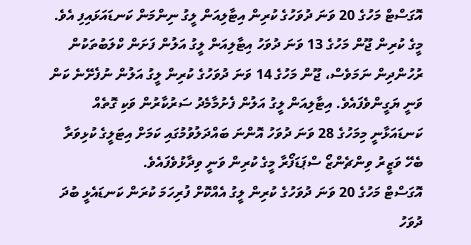އޮގަސްޓް މަހުގެ 20 ވަނަ ދުވަހުގެ ކުރިން އިޓާލިއަން ލީގު ނިންމަން ކަނޑައަޅައިފި އެވެ.
މީގެ ކުރިން ޖޫން މަހުގެ 13 ވަނަ ދުވަހު އިޓާލިއަން ލީގު އަލުން ފަށަން ކްލަބުތަކުން ރުހުންދިން ނަމަވެސް، ޖޫން މަހުގެ 14 ވަނަ ދުވަހުގެ ކުރިން ލީގު އަލުން ނުފެށޭނެ ކަން ވަނީ ޔަގީންވެފައެވެ. އިޓާލިއަން ލީގު އަލުން ފެށުމާމެދު ސަރުކާރުން ވަކި ގޮތެއް ކަނޑައަޅާނީ މިމަހުގެ 28 ވަނަ ދުވަހު އޮންނަ ބައްދަލުވުމުގައި ކަމަށް އިޓަލީގެ ކުޅިވަރާ ބެހޭ ވަޒީރު ވިންޗެންޒޯ ސްޕަޑަފޯރާ މީގެ ކުރިން ވަނީ ވިދާޅުވެފައެވެ.
އޮގަސްޓް މަހުގެ 20 ވަނަ ދުވަހުގެ ކުރިން ލީގު އެއްކޮށް ފުރިހަމަ ކުރަން ކަނޑައެޅީ ބުދަ ދުވަހު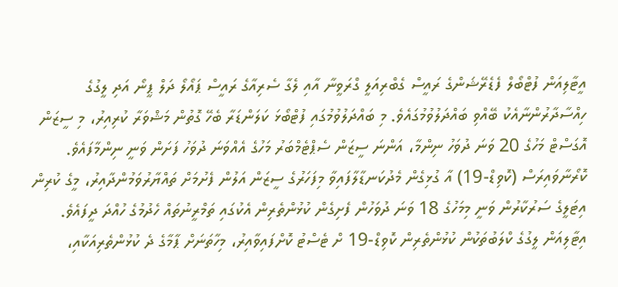އީޓާލިއަން ފުޓްބޯލް ފެޑެރޭޝަންގެ ރައީސް ގެބްރިއަލީ ގްރަވީނާ އާއި ލެގާ ސެރިއާގެ ރައީސް ޕައޯލޯ ދަލް ޕީނޯ އަދި ލީގުގެ ހިއްސާދާރުންނާއެކު ބޭއްވި ބައްދަލުވުމުގައެވެ. މި ބައްދަލުވުމުގައި ފުޓްބޯޅަ ކަލަންޑަރާ ބެހޭ ގޮތުން މަޝްވަރާ ކުރިއިރު، މި ސީޒަން އޮގަސްޓް މަހުގެ 20 ވަނަ ދުވަހު ނިންމާ، އަންނަ ސީޒަން ސެޕްޓެމްބަރު މަހުގެ އެއްވަނަ ދުވަހު ފަށަން ވަނީ ނިންމާފައެވެ.
ކޮރޯނާވައިރަސް (ކޮވިޑް-19) އާ ގުޅިގެން މެދުކަނޑާލާފައިވާ މިފަހަރުގެ ސީޒަން އަލުން ފެށުމަށް ތައްޔާރުވަމުންދާއިރު، މީގެ ކުރިން އިޓަލީގެ ސަރުކާރުން ވަނީ މިމަހުގެ 18 ވަނަ ދުވަހުން ފެށިގެން ކުޅުންތެރިން އެކުގައި ތަމްރީނުތައް ހެދުމުގެ ހުއްދަ ދީފައެވެ.
އިޓާލިއަން ލީގުގެ ކްލަބުތަކުން ކުޅުންތެރިން ކޮވިޑް-19 ށް ޓެސްޓު ކޮށްފައިވާއިރު، މިހާތަނަށް ޕާމާގެ ދެ ކުޅުންތެރިއަކާއި،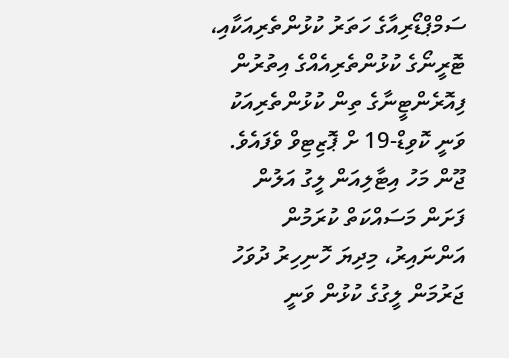ސަމްޕްޑޯރިއާގެ ހަތަރު ކުޅުންތެރިއަކާއި، ޓޮރީނޯގެ ކުޅުންތެރިއެއްގެ އިތުރުން ފިއޮރެންޓީނާގެ ތިން ކުޅުންތެރިއަކު ވަނީ ކޮވިޑް-19 ށް ޕޮޒިޓިވް ވެފައެވެ.
ޖޫން މަހު އިޓާލިއަން ލީގު އަލުން ފަށަން މަސައްކަތް ކުރަމުން އަންނައިރު، މިދިޔަ ހޮނިހިރު ދުވަހު ޖަރުމަން ލީގުގެ ކުޅުން ވަނީ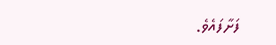ފަށާފައެވެ.